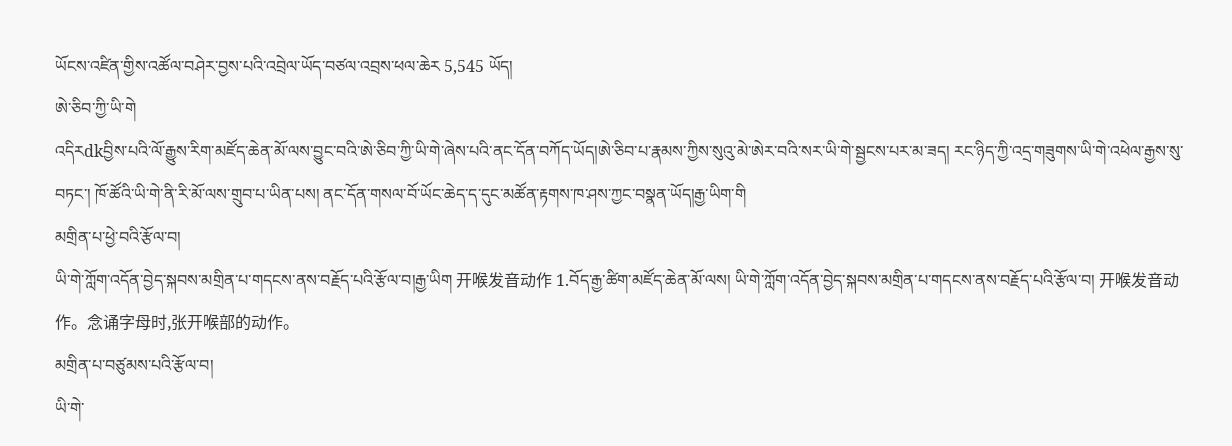ཡོངས་འཛིན་གྱིས་འཚོལ་བཤེར་བྱས་པའི་འབྲེལ་ཡོད་བཙལ་འབྲས་ཕལ་ཆེར 5,545 ཡོད།
ཨེ་ཅིབ་ཀྱི་ཡི་གེ
འདིརdkབྱིས་པའི་ལོ་རྒྱུས་རིག་མཛོད་ཆེན་མོ་ལས་བྱུང་བའི་ཨེ་ཅིབ་ཀྱི་ཡི་གེ་ཞེས་པའི་ནང་དོན་བཀོད་ཡོད།ཨེ་ཅིབ་པ་རྣམས་ཀྱིས་སུའུ་མེ་ཨེར་བའི་སར་ཡི་གེ་སྦྱངས་པར་མ་ཟད། རང་ཉིད་ཀྱི་འདྲ་གཟུགས་ཡི་གེ་འཕེལ་རྒྱས་སུ་བཏང་། ཁོ་ཚོའི་ཡི་གེ་ནི་རི་མོ་ལས་གྲུབ་པ་ཡིན་པས། ནང་དོན་གསལ་བོ་ཡོང་ཆེད་ད་དུང་མཚོན་རྟགས་ཁ་ཤས་ཀྱང་བསྣན་ཡོད།རྒྱ་ཡིག་གི
མགྲིན་པ་ཕྱེ་བའི་རྩོལ་བ།
ཡི་གེ་ཀློག་འདོན་བྱེད་སྐབས་མགྲིན་པ་གདངས་ནས་བརྗོད་པའི་རྩོལ་བ།རྒྱ་ཡིག 开喉发音动作 1.བོད་རྒྱ་ཚིག་མཛོད་ཆེན་མོ་ལས། ཡི་གེ་ཀློག་འདོན་བྱེད་སྐབས་མགྲིན་པ་གདངས་ནས་བརྗོད་པའི་རྩོལ་བ། 开喉发音动作。念诵字母时,张开喉部的动作。
མགྲིན་པ་བཙུམས་པའི་རྩོལ་བ།
ཡི་གེ་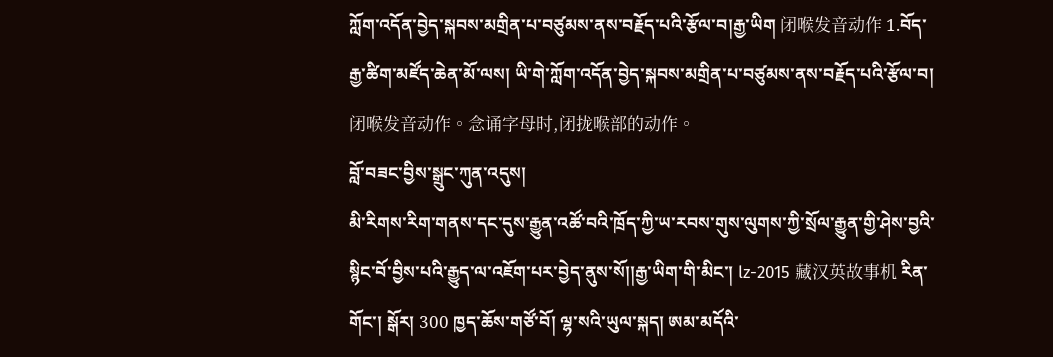ཀློག་འདོན་བྱེད་སྐབས་མགྲིན་པ་བཙུམས་ནས་བརྗོད་པའི་རྩོལ་བ།རྒྱ་ཡིག 闭喉发音动作 1.བོད་རྒྱ་ཚིག་མཛོད་ཆེན་མོ་ལས། ཡི་གེ་ཀློག་འདོན་བྱེད་སྐབས་མགྲིན་པ་བཙུམས་ནས་བརྗོད་པའི་རྩོལ་བ། 闭喉发音动作。念诵字母时,闭拢喉部的动作。
བློ་བཟང་བྱིས་སྒྲུང་ཀུན་འདུས།
མི་རིགས་རིག་གནས་དང་དུས་རྒྱུན་འཚོ་བའི་ཁྲོད་ཀྱི་ཡ་རབས་གུས་ལུགས་ཀྱི་སྲོལ་རྒྱུན་གྱི་ཤེས་བྱའི་སྙིང་བོ་བྱིས་པའི་རྒྱུད་ལ་འཇོག་པར་བྱེད་ནུས་སོ།།རྒྱ་ཡིག་གི་མིང་། lz-2015 藏汉英故事机 རིན་གོང་། སྒོར། 300 ཁྱད་ཆོས་གཙོ་བོ། ལྷ་སའི་ཡུལ་སྐད། ཨམ་མདོའི་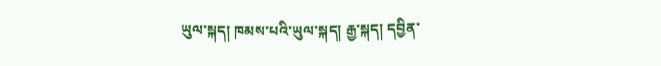ཡུལ་སྐད། ཁམས་པའི་ཡུལ་སྐད། རྒྱ་སྐད། དབྱིན་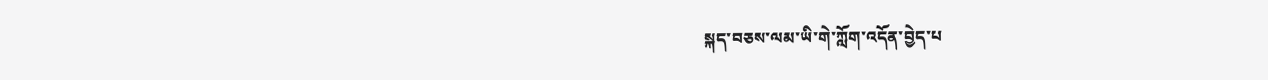སྐད་བཅས་ལམ་ཡི་གེ་ཀློག་འདོན་བྱེད་པ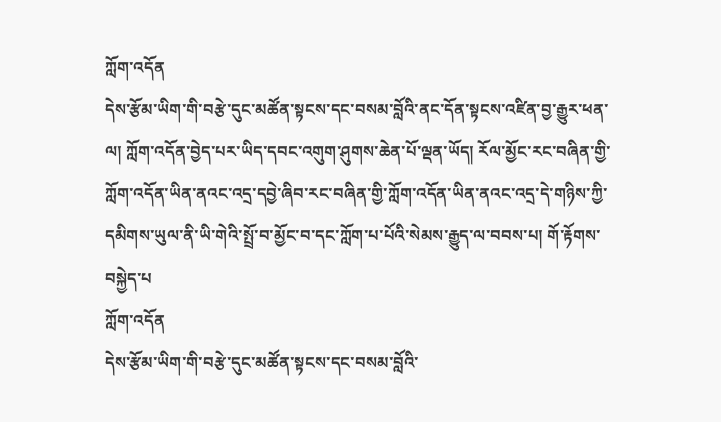ཀློག་འདོན
དེས་རྩོམ་ཡིག་གི་བརྩེ་དུང་མཚོན་སྟངས་དང་བསམ་བློའི་ནང་དོན་སྟངས་འཛིན་བྱ་རྒྱུར་ཕན་ལ། ཀློག་འདོན་བྱེད་པར་ཡིད་དབང་འགུག་ཤུགས་ཆེན་པོ་ལྡན་ཡོད། རོལ་མྱོང་རང་བཞིན་གྱི་ཀློག་འདོན་ཡིན་ནའང་འདྲ་དབྱེ་ཞིབ་རང་བཞིན་གྱི་ཀློག་འདོན་ཡིན་ནའང་འདྲ་དེ་གཉིས་ཀྱི་དམིགས་ཡུལ་ནི་ཡི་གེའི་སྤྲོ་བ་མྱོང་བ་དང་ཀློག་པ་པོའི་སེམས་རྒྱུད་ལ་བབས་པ། གོ་རྟོགས་བསྐྱེད་པ
ཀློག་འདོན
དེས་རྩོམ་ཡིག་གི་བརྩེ་དུང་མཚོན་སྟངས་དང་བསམ་བློའི་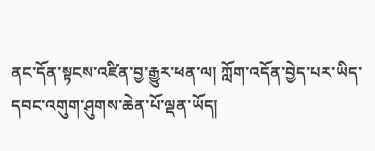ནང་དོན་སྟངས་འཛིན་བྱ་རྒྱུར་ཕན་ལ། ཀློག་འདོན་བྱེད་པར་ཡིད་དབང་འགུག་ཤུགས་ཆེན་པོ་ལྡན་ཡོད།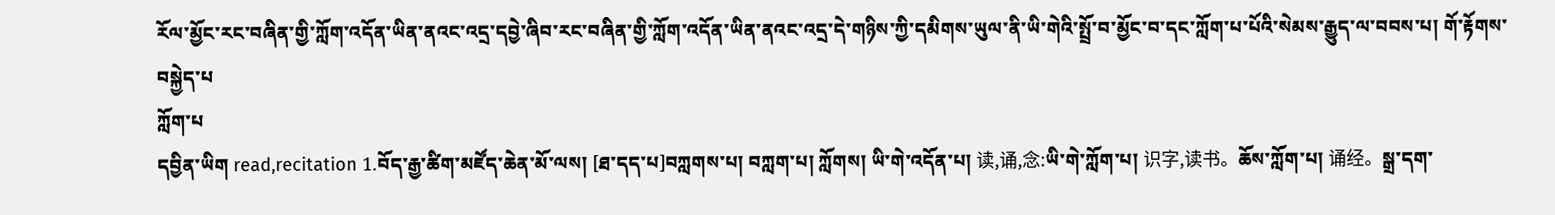རོལ་མྱོང་རང་བཞིན་གྱི་ཀློག་འདོན་ཡིན་ནའང་འདྲ་དབྱེ་ཞིབ་རང་བཞིན་གྱི་ཀློག་འདོན་ཡིན་ནའང་འདྲ་དེ་གཉིས་ཀྱི་དམིགས་ཡུལ་ནི་ཡི་གེའི་སྤྲོ་བ་མྱོང་བ་དང་ཀློག་པ་པོའི་སེམས་རྒྱུད་ལ་བབས་པ། གོ་རྟོགས་བསྐྱེད་པ
ཀློག་པ
དབྱིན་ཡིག read,recitation 1.བོད་རྒྱ་ཚིག་མཛོད་ཆེན་མོ་ལས། [ཐ་དད་པ]བཀླགས་པ། བཀླག་པ། ཀློགས། ཡི་གེ་འདོན་པ། 读,诵,念:ཡི་གེ་ཀློག་པ། 识字,读书。ཆོས་ཀློག་པ། 诵经。སྒྲ་དག་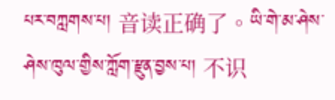པར་བཀླགས་པ། 音读正确了。ཡི་གེ་མ་ཤེས་ཤེས་ཁུལ་གྱིས་ཀློག་རྫུན་བྱས་པ། 不识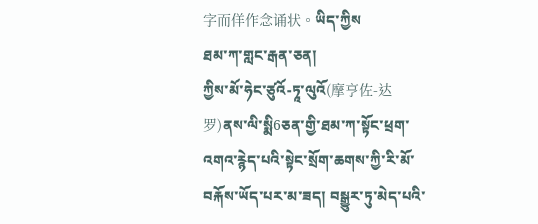字而佯作念诵状。ཡིད་ཀྱིས
ཐམ་ཀ་གླང་རྒན་ཅན།
ཀྱིས་མོ་ཧེང་ཙུའོ-ཏཱ་ལུའོ(摩亨佐-达罗)ནས་ལི་སྨི6ཅན་གྱི་ཐམ་ཀ་སྟོང་ཕྲག་འགའ་རྙེད་པའི་སྟེང་སྲོག་ཆགས་ཀྱི་རི་མོ་བརྐོས་ཡོད་པར་མ་ཟད། བསྒྱུར་ཏུ་མེད་པའི་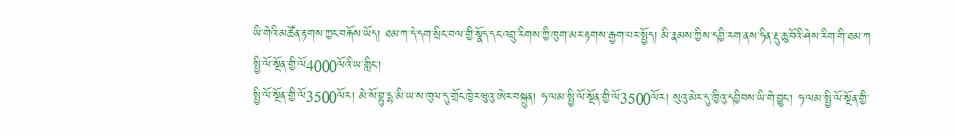ཡི་གེའི་མཚོན་རྟགས་ཀྱང་བརྐོས་ཡོད། ཐམ་ཀ་དེ་དག་སྲིང་བལ་གྱི་སྣོད་དང་འབྲུ་རིགས་ཀྱི་ཁུག་མར་རྟགས་རྒྱག་པར་སྤྱོད། མི་རྣམས་ཀྱིས་དབྱི་རག་ནས་ཧིན་རྡུ་ཆུ་བོའི་ཤེས་རིག་གི་ཐམ་ཀ
སྤྱི་ལོ་སྔོན་གྱི་ལོ4000ལོའི་ཡ་གླིང་།
སྤྱི་ལོ་སྔོན་གྱི་ལོ3500ལོར། མེ་སོ་བྷུ་དྷ་མི་ཡ་ས་ཁུལ་དུ་གྲོང་ཁྱེར་ཝུའུ་ཨེར་བསྐྲུན། ཧ་ལམ་སྤྱི་ལོ་སྔོན་གྱི་ལོ3500ལོར། སུའུ་མེར་དུ་ཁྱིའུ་དབྱིབས་ཡི་གེ་བྱུང་། ཧ་ལམ་སྤྱི་ལོ་སྔོན་གྱི་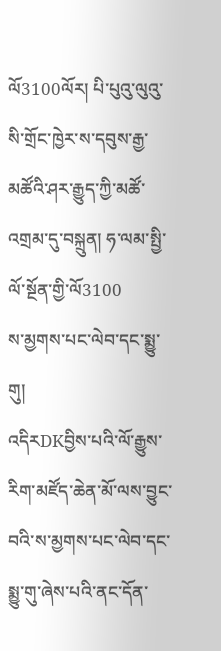ལོ3100ལོར། པི་པུའུ་ལུའུ་སི་གྲོང་ཁྱེར་ས་དབུས་རྒྱ་མཚོའི་ཤར་རྒྱུད་ཀྱི་མཚོ་འགྲམ་དུ་བསྐྲུན། ཧ་ལམ་སྤྱི་ལོ་སྔོན་གྱི་ལོ3100
ས་མྱགས་པང་ལེབ་དང་སྨྱུ་གུ།
འདིརDKབྱིས་པའི་ལོ་རྒྱུས་རིག་མཛོད་ཆེན་མོ་ལས་བྱུང་བའི་ས་མྱགས་པང་ལེབ་དང་སྨྱུ་གུ་ཞེས་པའི་ནང་དོན་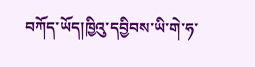བཀོད་ཡོད།ཁྱིའུ་དབྱིབས་ཡི་གེ་ཧ་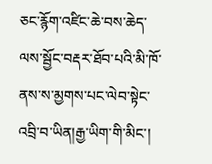ཅང་རྙོག་འཛིང་ཆེ་བས་ཆེད་ལས་སྦྱོང་བརྡར་ཐོབ་པའི་མི་ཁོ་ནས་ས་མྱགས་པང་ལེབ་སྟེང་འབྲི་བ་ཡིན།རྒྱ་ཡིག་གི་མིང་།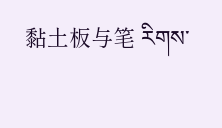黏土板与笔 རིགས་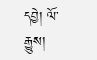དབྱེ། ལོ་རྒྱུས།